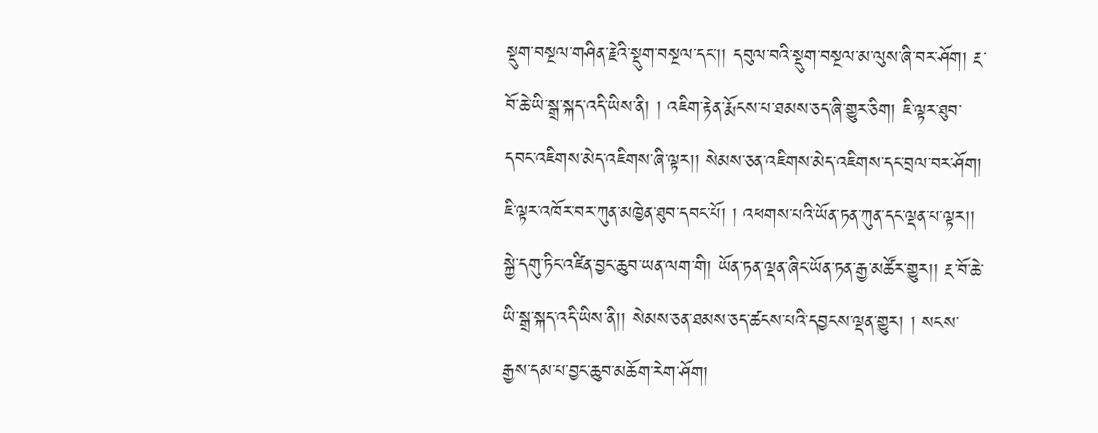སྡུག་བསྔལ་གཤིན་རྗེའི་སྡུག་བསྔལ་དང་།། དབུལ་བའི་སྡུག་བསྔལ་མ་ལུས་ཞི་བར་ཤོག། རྔ་བོ་ཆེ་ཡི་སྒྲ་སྐད་འདི་ཡིས་ནི། ། འཇིག་རྟེན་རྨོངས་པ་ཐམས་ཅད་ཞི་གྱུར་ཅིག། ཇི་ལྟར་ཐུབ་དབང་འཇིགས་མེད་འཇིགས་ཞི་ལྟར།། སེམས་ཅན་འཇིགས་མེད་འཇིགས་དང་བྲལ་བར་ཤོག། ཇི་ལྟར་འཁོར་བར་ཀུན་མཁྱེན་ཐུབ་དབང་པོ། ། འཕགས་པའི་ཡོན་ཏན་ཀུན་དང་ལྡན་པ་ལྟར།། སྐྱེ་དགུ་ཏིང་འཛིན་བྱང་ཆུབ་ཡན་ལག་གི། ཡོན་ཏན་ལྡན་ཞིང་ཡོན་ཏན་རྒྱ་མཚོར་གྱུར།། རྔ་བོ་ཆེ་ཡི་སྒྲ་སྐད་འདི་ཡིས་ནི།། སེམས་ཅན་ཐམས་ཅད་ཚངས་པའི་དབྱངས་ལྡན་གྱུར། ། སངས་རྒྱས་དམ་པ་བྱང་ཆུབ་མཆོག་རེག་ཤོག།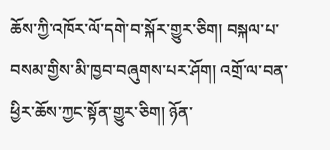ཆོས་ཀྱི་འཁོར་ལོ་དགེ་བ་སྐོར་གྱུར་ཅིག། བསྐལ་པ་བསམ་གྱིས་མི་ཁྱབ་བཞུགས་པར་ཤོག། འགྲོ་ལ་བན་ཕྱིར་ཆོས་ཀྱང་སྟོན་གྱུར་ཅིག། ཉོན་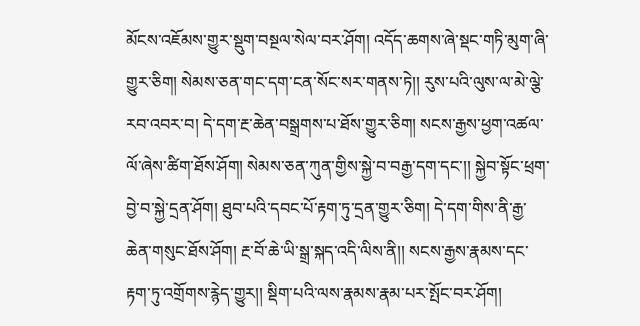མོངས་འཇོམས་གྱུར་སྡུག་བསྔལ་སེལ་བར་ཤོག། འདོད་ཆགས་ཞེ་སྡང་གཏི་མུག་ཞི་གྱུར་ཅིག། སེམས་ཅན་གང་དག་ངན་སོང་སར་གནས་ཏེ།། རུས་པའི་ལུས་ལ་མེ་ལྕེ་རབ་འབར་བ། དེ་དག་རྔ་ཆེན་བསྒྲགས་པ་ཐོས་གྱུར་ཅིག། སངས་རྒྱས་ཕྱག་འཚལ་ལོ་ཞེས་ཚིག་ཐོས་ཤོག། སེམས་ཅན་ཀུན་གྱིས་སྐྱེ་བ་བརྒྱ་དག་དང་།། སྐྱེབ་སྟོང་ཕྲག་བྱེ་བ་སྐྱེ་དྲན་ཤོག། ཐུབ་པའི་དབང་པོ་རྟག་ཏུ་དྲན་གྱུར་ཅིག། དེ་དག་གིས་ནི་རྒྱ་ཆེན་གསུང་ཐོས་ཤོག། རྔ་བོ་ཆེ་ཡི་སྒྲ་སྐད་འདི་ལིས་ནི།། སངས་རྒྱས་རྣམས་དང་རྟག་ཏུ་འགྲོགས་རྙེད་གྱུར།། སྡིག་པའི་ལས་རྣམས་རྣམ་པར་སྤོང་བར་ཤོག།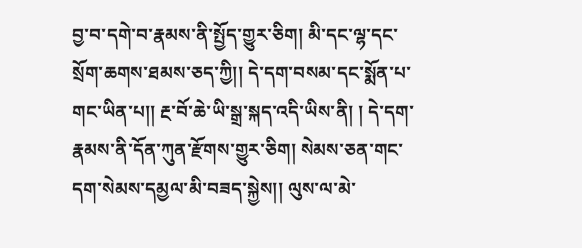བྱ་བ་དགེ་བ་རྣམས་ནི་སྤྱོད་གྱུར་ཅིག། མི་དང་ལྷ་དང་སྲོག་ཆགས་ཐམས་ཅད་ཀྱི།། དེ་དག་བསམ་དང་སྨོན་པ་གང་ཡིན་པ།། རྔ་བོ་ཆེ་ཡི་སྒྲ་སྐད་འདི་ཡིས་ནི། ། དེ་དག་རྣམས་ནི་དོན་ཀུན་རྫོགས་གྱུར་ཅིག། སེམས་ཅན་གང་དག་སེམས་དམྱལ་མི་བཟད་སྐྱེས།། ལུས་ལ་མེ་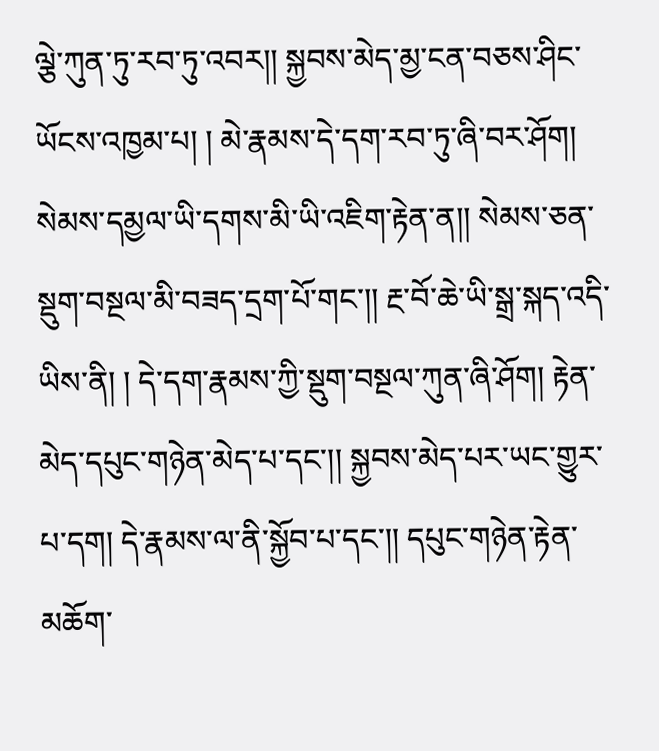ལྕེ་ཀུན་ཏུ་རབ་ཏུ་འབར།། སྐྱབས་མེད་མྱ་ངན་བཅས་ཤིང་ཡོངས་འཁྱམ་པ། ། མེ་རྣམས་དེ་དག་རབ་ཏུ་ཞི་བར་ཤོག། སེམས་དམྱལ་ཡི་དགས་མི་ཡི་འཇིག་རྟེན་ན།། སེམས་ཅན་སྡུག་བསྔལ་མི་བཟད་དྲག་པོ་གང་།། རྔ་བོ་ཆེ་ཡི་སྒྲ་སྐད་འདི་ཡིས་ནི། ། དེ་དག་རྣམས་ཀྱི་སྡུག་བསྔལ་ཀུན་ཞི་ཤོག། རྟེན་མེད་དཔུང་གཉེན་མེད་པ་དང་།། སྐྱབས་མེད་པར་ཡང་གྱུར་པ་དག། དེ་རྣམས་ལ་ནི་སྐྱོབ་པ་དང་།། དཔུང་གཉེན་རྟེན་མཆོག་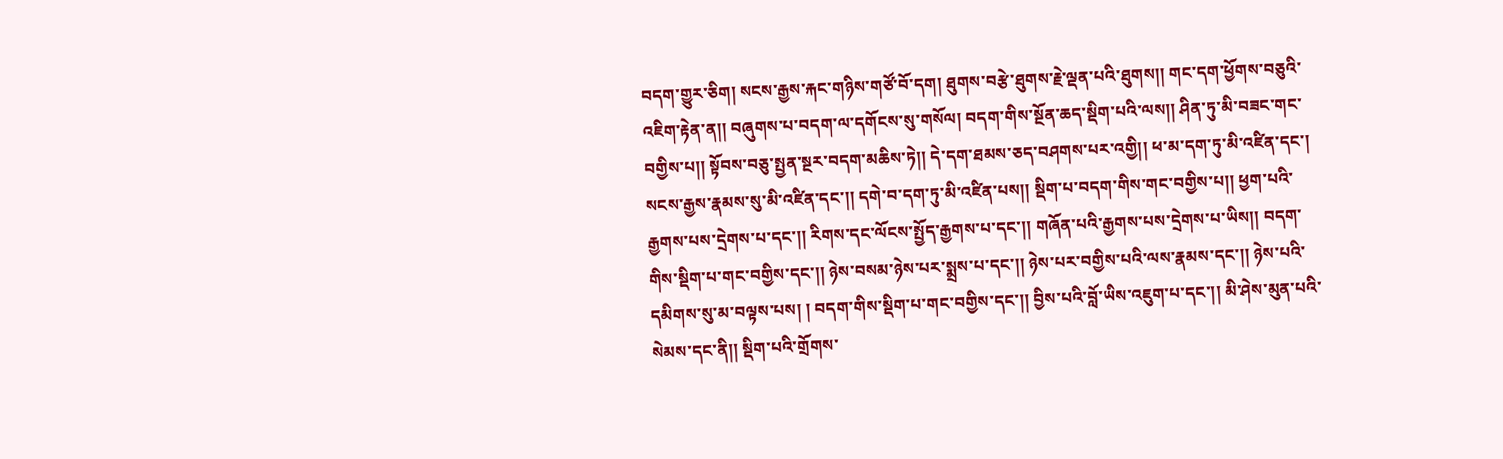བདག་གྱུར་ཅིག། སངས་རྒྱས་རྐང་གཉིས་གཙོ་བོ་དག། ཐུགས་བརྩེ་ཐུགས་རྗེ་ལྡན་པའི་ཐུགས།། གང་དག་ཕྱོགས་བཅུའི་འཇིག་རྟེན་ན།། བཞུགས་པ་བདག་ལ་དགོངས་སུ་གསོལ། བདག་གིས་སྔོན་ཆད་སྡིག་པའི་ལས།། ཤིན་ཏུ་མི་བཟང་གང་བགྱིས་པ།། སྟོབས་བཅུ་སྤྱན་སྔར་བདག་མཆིས་ཏེ།། དེ་དག་ཐམས་ཅད་བཤགས་པར་འགྱི།། ཕ་མ་དག་ཏུ་མི་འཛིན་དང་། སངས་རྒྱས་རྣམས་སུ་མི་འཛིན་དང་།། དགེ་བ་དག་ཏུ་མི་འཛིན་པས།། སྡིག་པ་བདག་གིས་གང་བགྱིས་པ།། ཕྱག་པའི་རྒྱགས་པས་དྲེགས་པ་དང་།། རིགས་དང་ལོངས་སྤྱོད་རྒྱགས་པ་དང་།། གཞོན་པའི་རྒྱགས་པས་དྲེགས་པ་ཡིས།། བདག་གིས་སྡིག་པ་གང་བགྱིས་དང་།། ཉེས་བསམ་ཉེས་པར་སྨྲས་པ་དང་།། ཉེས་པར་བགྱིས་པའི་ལས་རྣམས་དང་།། ཉེས་པའི་དམིགས་སུ་མ་བལྟས་པས། ། བདག་གིས་སྡིག་པ་གང་བགྱིས་དང་།། བྱིས་པའི་བློ་ཡིས་འཇུག་པ་དང་།། མི་ཤེས་མུན་པའི་སེམས་དང་ནི།། སྡིག་པའི་གྲོགས་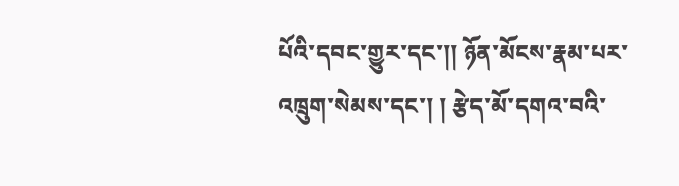པོའི་དབང་གྱུར་དང་།། ཉོན་མོངས་རྣམ་པར་འཁྲུག་སེམས་དང་། ། རྩེད་མོ་དགའ་བའི་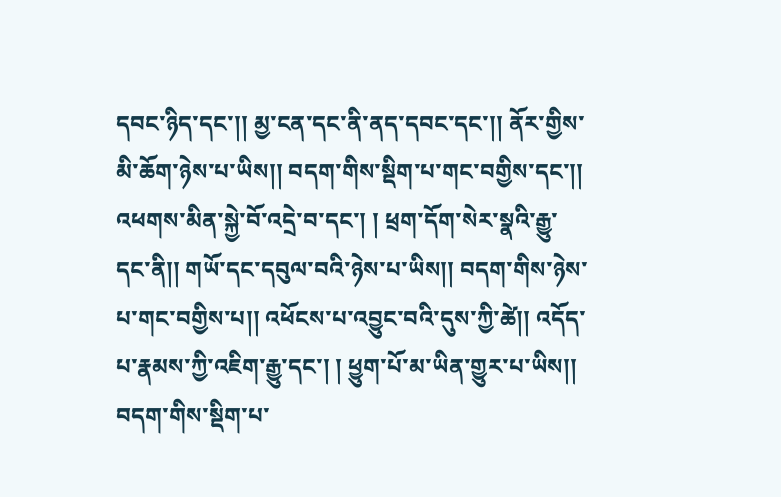དབང་ཉིད་དང་།། མྱ་ངན་དང་ནི་ནད་དབང་དང་།། ནོར་གྱིས་མི་ཆོག་ཉེས་པ་ཡིས།། བདག་གིས་སྡིག་པ་གང་བགྱིས་དང་།། འཕགས་མིན་སྐྱེ་བོ་འདྲེ་བ་དང་། ། ཕྲག་དོག་སེར་སྣའི་རྒྱུ་དང་ནི།། གཡོ་དང་དབུལ་བའི་ཉེས་པ་ཡིས།། བདག་གིས་ཉེས་པ་གང་བགྱིས་པ།། འཕོངས་པ་འབྱུང་བའི་དུས་ཀྱི་ཚེ།། འདོད་པ་རྣམས་ཀྱི་འཇིག་རྒྱུ་དང་། ། ཕྱུག་པོ་མ་ཡིན་གྱུར་པ་ཡིས།། བདག་གིས་སྡིག་པ་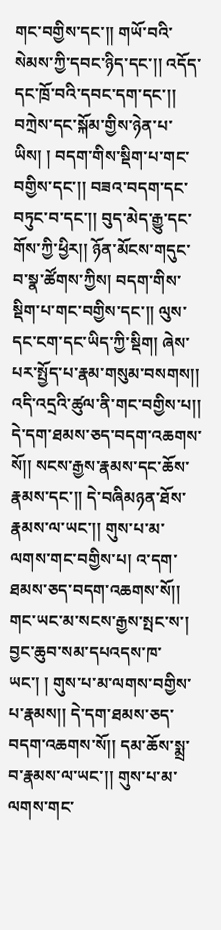གང་བགྱིས་དང་།། གཡོ་བའི་སེམས་ཀྱི་དབང་ཉིད་དང་།། འདོད་དང་ཁྲོ་བའི་དབང་དག་དང་།། བཀྲེས་དང་སྐོམ་གྱིས་ཉེན་པ་ཡིས། ། བདག་གིས་སྡིག་པ་གང་བགྱིས་དང་།། བཟའ་བདག་དང་བཏུང་བ་དང་།། བུད་མེད་རྒྱུ་དང་གོས་ཀྱི་ཕྱིར།། ཉོན་མོངས་གདུང་བ་སྣ་ཚོགས་ཀྱིས། བདག་གིས་སྡིག་པ་གང་བགྱིས་དང་།། ལུས་དང་ངག་དང་ཡིད་ཀྱི་སྡིག། ཞེས་པར་སྤྱོད་པ་རྣམ་གསུམ་བསགས།། འདི་འདྲའི་ཚུལ་ནི་གང་བགྱིས་པ།། དེ་དག་ཐམས་ཅད་བདག་འཆགས་སོ།། སངས་རྒྱས་རྣམས་དང་ཆོས་རྣམས་དང་།། དེ་བཞིམཉན་ཐོས་རྣམས་ལ་ཡང་།། གུས་པ་མ་ལགས་གང་བགྱིས་པ། འ་དག་ཐམས་ཅད་བདག་འཆགས་སོ།། གང་ཡང་མ་སངས་རྒྱས་སྤང་ས་། བྱང་ཆུབ་སམ་དཔའདས་ཁ་ཡང་། ། གུས་པ་མ་ལགས་བགྱིས་པ་རྣམས།། དེ་དག་ཐམས་ཅད་བདག་འཆགས་སོ།། དམ་ཆོས་སྨྲ་བ་རྣམས་ལ་ཡང་།། གུས་པ་མ་ལགས་གང་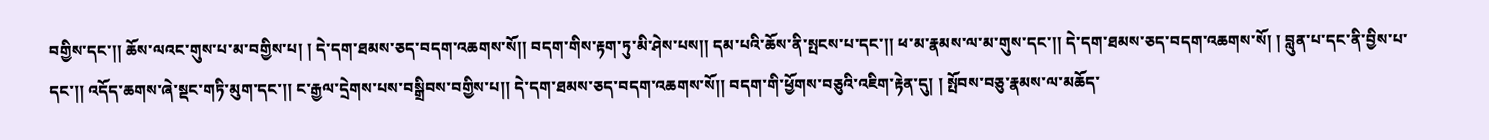བགྱིས་དང་།། ཆོས་ལའང་གུས་པ་མ་བགྱིས་པ། ། དེ་དག་ཐམས་ཅད་བདག་འཆགས་སོ།། བདག་གིས་རྟག་ཏུ་མི་ཤེས་པས།། དམ་པའི་ཆོས་ནི་སྤངས་པ་དང་།། ཕ་མ་རྣམས་ལ་མ་གུས་དང་།། དེ་དག་ཐམས་ཅད་བདག་འཆགས་སོ། ། བླུན་པ་དང་ནི་བྱིས་པ་དང་།། འདོད་ཆགས་ཞེ་སྡང་གཏི་མུག་དང་།། ང་རྒྱལ་དྲེགས་པས་བསྒྲིབས་བགྱིས་པ།། དེ་དག་ཐམས་ཅད་བདག་འཆགས་སོ།། བདག་གི་ཕྱོགས་བཅུའི་འཇིག་རྟེན་དུ། ། སྤོབས་བཅུ་རྣམས་ལ་མཆོད་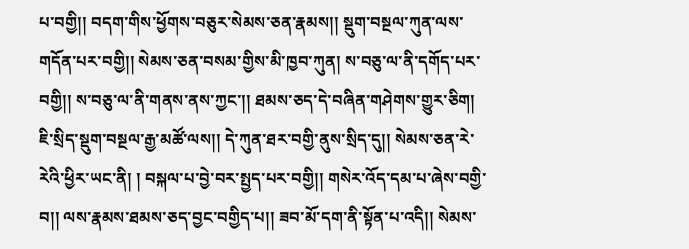པ་བགྱི།། བདག་གིས་ཕྱོགས་བཅུར་སེམས་ཅན་རྣམས།། སྡུག་བསྔལ་ཀུན་ལས་གདོན་པར་བགྱི།། སེམས་ཅན་བསམ་གྱིས་མི་ཁྱབ་ཀུན། ས་བཅུ་ལ་ནི་དགོད་པར་བགྱི།། ས་བཅུ་ལ་ནི་གནས་ནས་ཀྱང་།། ཐམས་ཅད་དེ་བཞིན་གཤེགས་གྱུར་ཅིག། ཇི་སྲིད་སྡུག་བསྔལ་རྒྱ་མཚོ་ལས།། དེ་ཀུན་ཐར་བགྱི་ནུས་སྲིད་དུ།། སེམས་ཅན་རེ་རེའི་ཕྱིར་ཡང་ནི། ། བསྐལ་པ་བྱེ་བར་སྤྱད་པར་བགྱི།། གསེར་འོད་དམ་པ་ཞེས་བགྱི་བ།། ལས་རྣམས་ཐམས་ཅད་བྱང་བགྱིད་པ།། ཟབ་མོ་དག་ནི་སྟོན་པ་འདི།། སེམས་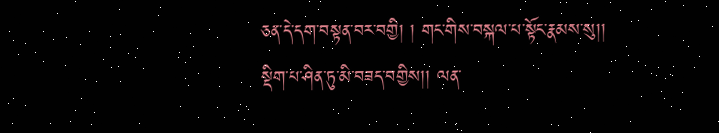ཅན་དེ་དག་བསྟན་བར་བགྱི། ། གང་གིས་བསྐལ་པ་སྟོང་རྣམས་སུ།། སྡིག་པ་ཤིན་ཏུ་མི་བཟད་བགྱིས།། ལན་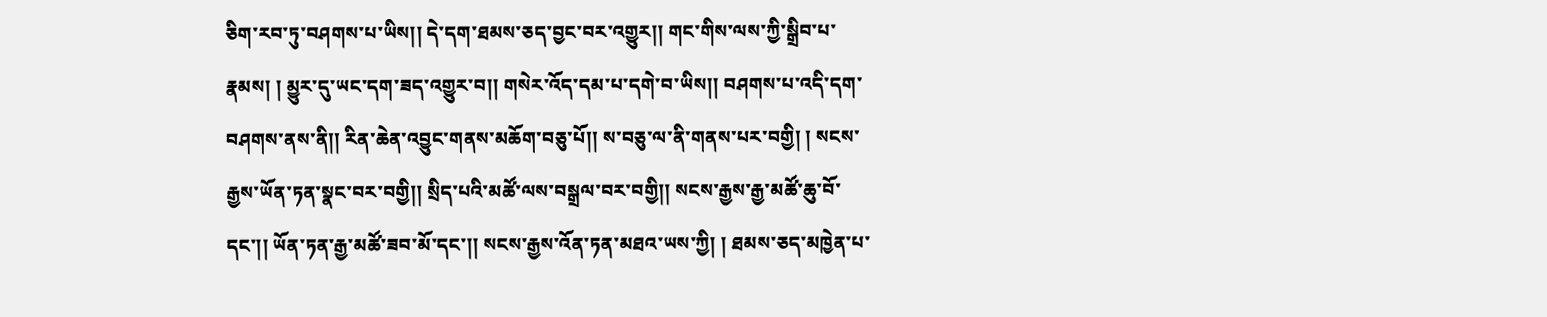ཅིག་རབ་ཏུ་བཤགས་པ་ཡིས།། དེ་དག་ཐམས་ཅད་བྱང་བར་འགྱུར།། གང་གིས་ལས་ཀྱི་སྒྲིབ་པ་རྣམས། ། མྱུར་དུ་ཡང་དག་ཟད་འགྱུར་བ།། གསེར་འོད་དམ་པ་དགེ་བ་ཡིས།། བཤགས་པ་འདི་དག་བཤགས་ནས་ནི།། རིན་ཆེན་འབྱུང་གནས་མཆོག་བཅུ་པོ།། ས་བཅུ་ལ་ནི་གནས་པར་བགྱི། ། སངས་རྒྱས་ཡོན་ཏན་སྣང་བར་བགྱི།། སྲིད་པའི་མཚོ་ལས་བསྒྲལ་བར་བགྱི།། སངས་རྒྱས་རྒྱ་མཚོ་ཆུ་བོ་དང་།། ཡོན་ཏན་རྒྱ་མཚོ་ཟབ་མོ་དང་།། སངས་རྒྱས་འོན་ཏན་མཐའ་ཡས་ཀྱི། ། ཐམས་ཅད་མཁྱེན་པ་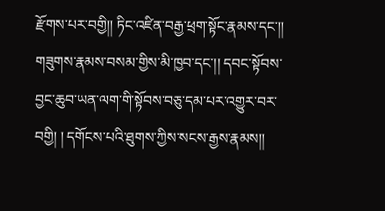རྫོགས་པར་བགྱི།། ཏིང་འཛིན་བརྒྱ་ཕྲག་སྟོང་རྣམས་དང་།། གཟུགས་རྣམས་བསམ་གྱིས་མི་ཁྱབ་དང་།། དབང་སྟོབས་བྱང་ཆུབ་ཡན་ལག་གི་སྟོབས་བཅུ་དམ་པར་འགྱུར་བར་བགྱི། ། དགོངས་པའི་ཐུགས་ཀྱིས་སངས་རྒྱས་རྣམས།།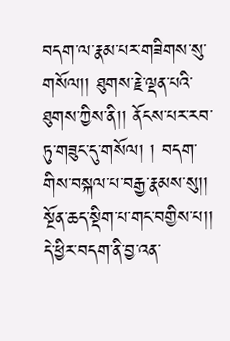བདག་ལ་རྣམ་པར་གཟིགས་སུ་གསོལ།། ཐུགས་རྗེ་ལྡན་པའི་ཐུགས་ཀྱིས་ནི།། ནོངས་པར་རབ་ཏུ་གཟུང་དུ་གསོལ། ། བདག་གིས་བསྐལ་པ་བརྒྱ་རྣམས་སུ།། སྔོན་ཆད་སྡིག་པ་གང་བགྱིས་པ།། དེ་ཕྱིར་བདག་ནི་བྱ་འན་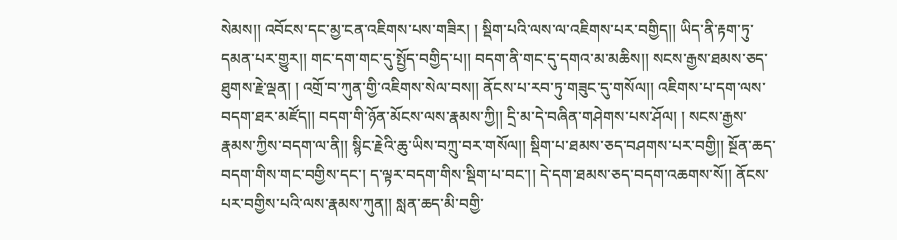སེམས།། འབོངས་དང་མྱ་ངན་འཇིགས་པས་གཟིར། ། སྡིག་པའི་ལས་ལ་འཇིགས་པར་བགྱིད།། ཡིད་ནི་རྟག་ཏུ་དམན་པར་གྱུར།། གང་དག་གང་དུ་སྤྱོད་བགྱིད་པ།། བདག་ནི་གང་དུ་དགའ་མ་མཆིས།། སངས་རྒྱས་ཐམས་ཅད་ཐུགས་རྗེ་ལྡན། ། འགྲོ་བ་ཀུན་གྱི་འཇིགས་སེལ་བས།། ནོངས་པ་རབ་ཏུ་གཟུང་དུ་གསོལ།། འཇིགས་པ་དག་ལས་བདག་ཐར་མཛོད།། བདག་གི་ཉོན་མོངས་ལས་རྣམས་ཀྱི།། དྲི་མ་དེ་བཞིན་གཤེགས་པས་ཤོལ། ། སངས་རྒྱས་རྣམས་ཀྱིས་བདག་ལ་ནི།། སྙིང་རྗེའི་ཆུ་ཡིས་བཀྲུ་བར་གསོལ།། སྡིག་པ་ཐམས་ཅད་བཤགས་པར་བགྱི།། སྔོན་ཆད་བདག་གིས་གང་བགྱིས་དང་། ད་ལྟར་བདག་གིས་སྡིག་པ་བང་།། དེ་དག་ཐམས་ཅད་བདག་འཆགས་སོ།། ནོངས་པར་བགྱིས་པའི་ལས་རྣམས་ཀུན།། སླན་ཆད་མི་བགྱི་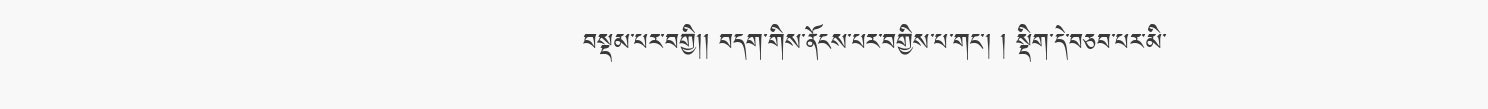བསྡམ་པར་བགྱི།། བདག་གིས་ནོངས་པར་བགྱིས་པ་གང་། ། སྡིག་དེ་བཅབ་པར་མི་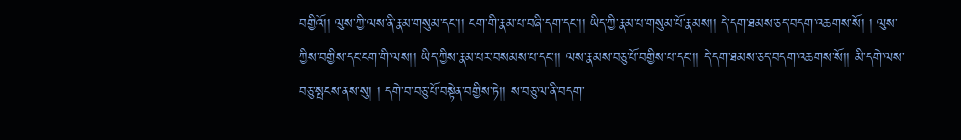བགྱིའོ།། ལུས་ཀྱི་ལས་ནི་རྣམ་གསུམ་དང་།། ངག་གི་རྣམ་པ་བཞི་དག་དང་།། ཡིད་ཀྱི་རྣམ་པ་གསུམ་པོ་རྣམས།། དེ་དག་ཐམས་ཅད་བདག་འཆགས་སོ། ། ལུས་ཀྱིས་བགྱིས་དང་ངག་གི་ལས།། ཡིད་ཀྱིས་རྣམ་པར་བསམས་པ་དང་།། ལས་རྣམས་བཅུ་པོ་བགྱིས་པ་དང་།། དེ་དག་ཐམས་ཅད་བདག་འཆགས་སོ།། མི་དགེ་ལས་བཅུ་སྤངས་ནས་སུ། ། དགེ་བ་བཅུ་པོ་བསྟེན་བགྱིས་ཏེ།། ས་བཅུ་ལ་ནི་བདག་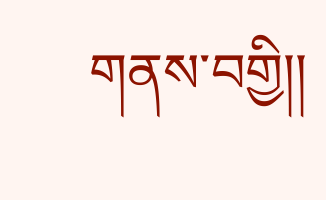གནས་བགྱི།།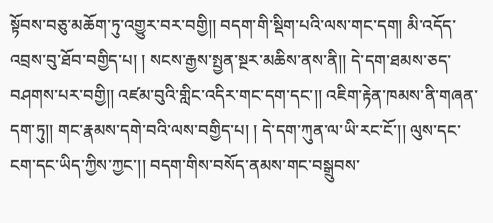སྟོབས་བཅུ་མཆོག་ཏུ་འགྱུར་བར་བགྱི།། བདག་གི་སྡིག་པའི་ལས་གང་དག། མི་འདོད་འབྲས་བུ་ཐོབ་བགྱིད་པ། ། སངས་རྒྱས་སྤྱན་སྔར་མཆིས་ནས་ནི།། དེ་དག་ཐམས་ཅད་བཤགས་པར་བགྱི།། འཛམ་བུའི་གླིང་འདིར་གང་དག་དང་།། འཇིག་རྟེན་ཁམས་ནི་གཞན་དག་ཏུ།། གང་རྣམས་དགེ་བའི་ལས་བགྱིད་པ། ། དེ་དག་ཀུན་ལ་ཡི་རང་ངོ་།། ལུས་དང་ངག་དང་ཡིད་ཀྱིས་ཀྱང་།། བདག་གིས་བསོད་ནམས་གང་བསྒྲུབས་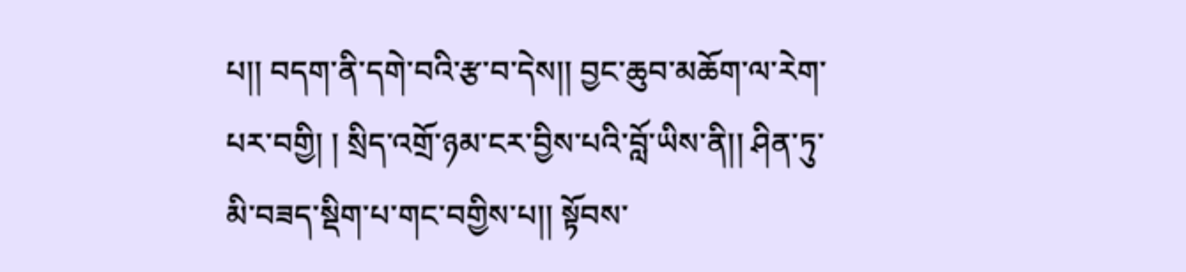པ།། བདག་ནི་དགེ་བའི་རྩ་བ་དེས།། བྱང་ཆུབ་མཆོག་ལ་རེག་པར་བགྱི། ། སྲིད་འགྲོ་ཉམ་ངར་བྱིས་པའི་བློ་ཡིས་ནི།། ཤིན་ཏུ་མི་བཟད་སྡིག་པ་གང་བགྱིས་པ།། སྟོབས་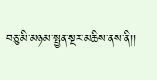བཅུ་མི་མཉམ་སྤྱན་སྔར་མཆིས་ནས་ནི།།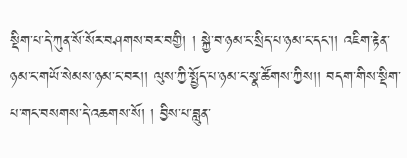སྡིག་པ་དེ་ཀུན་སོ་སོར་བཤགས་བར་བགྱི། ། སྐྱེ་བ་ཉམ་ང་སྲིད་པ་ཉམ་ང་དང་།། འཇིག་རྟེན་ཉམ་ང་གཡོ་སེམས་ཉམ་ང་བར།། ལུས་ཀྱི་སྤྱོད་པ་ཉམ་ང་སྣ་ཚོགས་ཀྱིས།། བདག་གིས་སྡིག་པ་གང་བསགས་དེ་འཆགས་སོ། ། བྱིས་པ་བླུན་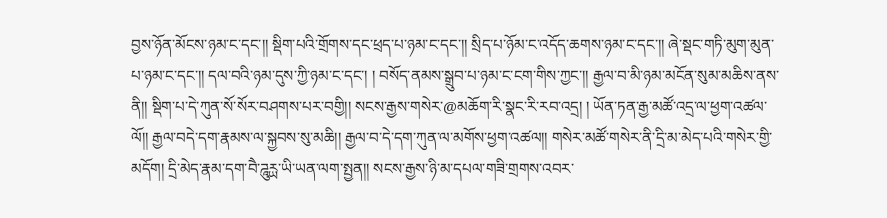བྱས་ཉོན་མོངས་ཉམ་ང་དང་།། སྡིག་པའི་གྲོགས་དང་ཕྲད་པ་ཉམ་ང་དང་།། སྲིད་པ་ཉོམ་ང་འདོད་ཆགས་ཉམ་ང་དང་།། ཞེ་སྡང་གཏི་མུག་མུན་པ་ཉམ་ང་དང་།། དལ་བའི་ཉམ་དུས་ཀྱི་ཉམ་ང་དང་། ། བསོད་ནམས་སྒྲུབ་པ་ཉམ་ང་ངག་གིས་ཀྱང་།། རྒྱལ་བ་མི་ཉམ་མངོན་སུམ་མཆིས་ནས་ནི།། སྡིག་པ་དེ་ཀུན་སོ་སོར་བཤགས་པར་བགྱི།། སངས་རྒྱས་གསེར་@མཆོག་རི་སྣང་རི་རབ་འདྲ། ། ཡོན་ཏན་རྒྱ་མཚོ་འདྲ་ལ་ཕྱག་འཚལ་ལོ།། རྒྱལ་བདེ་དག་རྣམས་ལ་སྐྱབས་སུ་མཆི།། རྒྱལ་བ་དེ་དག་ཀུན་ལ་མགོས་ཕྱག་འཚལ།། གསེར་མཚོ་གསེར་ནི་དྲི་མ་མེད་པའི་གསེར་གྱི་མདོག། དྲི་མེད་རྣམ་དག་བཻ་ཌཱུཪྻ་ཡི་ཡན་ལག་སྤྱན།། སངས་རྒྱས་ཉི་མ་དཔལ་གཟི་གྲགས་འབར་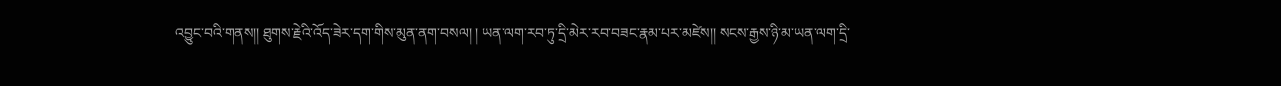འབྱུང་བའི་གནས།། ཐུགས་རྗེའི་འོད་ཟེར་དག་གིས་མུན་ནག་བསལ། ། ཡན་ལག་རབ་ཏུ་དྲི་མེར་རབ་བཟང་རྣམ་པར་མཛེས།། སངས་རྒྱས་ཉི་མ་ཡན་ལག་དྲི་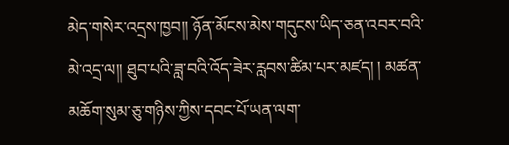མེད་གསེར་འདྲས་ཁྱབ།། ཉོན་མོངས་མེས་གདུངས་ཡིད་ཅན་འབར་བའི་མེ་འདྲ་ལ།། ཐུབ་པའི་ཟླ་བའི་འོད་ཟེར་རླབས་ཚིམ་པར་མཛད། ། མཚན་མཆོག་སུམ་ཅུ་གཉིས་ཀྱིས་དབང་པོ་ཡན་ལག་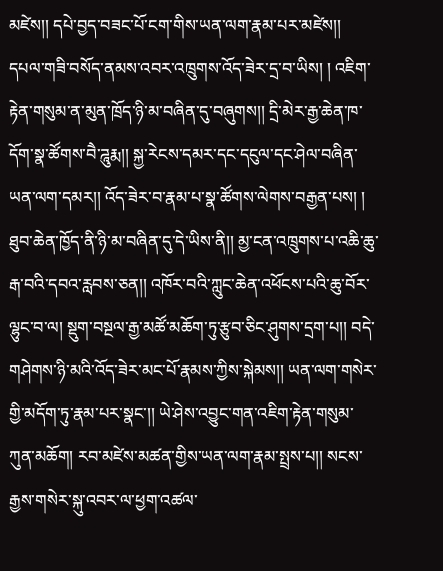མཛེས།། དཔེ་བྱད་བཟང་པོ་ངག་གིས་ཡན་ལག་རྣམ་པར་མཛེས།། དཔལ་གཟི་བསོད་ནམས་འབར་འཁྲུགས་འོད་ཟེར་དྲ་བ་ཡིས། ། འཇིག་རྟེན་གསུམ་ན་མུན་ཁྲོད་ཉི་མ་བཞིན་དུ་བཞུགས།། དྲི་མེར་རྒྱ་ཆེན་ཁ་དོག་སྣ་ཚོགས་བཻ་ཌཱུརྨ།། སྐྱ་རེངས་དམར་དང་དངུལ་དང་ཤེལ་བཞིན་ཡན་ལག་དམར།། འོད་ཟེར་བ་རྣམ་པ་སྣ་ཚོགས་ལེགས་བརྒྱན་པས། ། ཐུབ་ཆེན་ཁྱོད་ནི་ཉི་མ་བཞིན་དུ་དེ་ཡིས་ནི།། མྱ་ངན་འཁྲུགས་པ་འཆི་ཆུ་རྒ་བའི་དབའ་རླབས་ཅན།། འཁོར་བའི་ཀླུང་ཆེན་འཕོངས་པའི་ཆུ་བོར་ལྷུང་བ་ལ། སྡུག་བསྔལ་རྒྱ་མཚོ་མཆོག་ཏུ་རྩུབ་ཅིང་ཤུགས་དྲག་པ།། བདེ་གཤེགས་ཉི་མའི་འོད་ཟེར་མང་པོ་རྣམས་ཀྱིས་སྐེམས།། ཡན་ལག་གསེར་གྱི་མདོག་ཏུ་རྣམ་པར་སྣང་།། ཡེ་ཤེས་འབྱུང་གན་འཇིག་རྟེན་གསུམ་ཀུན་མཆོག། རབ་མཛེས་མཚན་གྱིས་ཡན་ལག་རྣམ་སྤྲས་པ།། སངས་རྒྱས་གསེར་སྐུ་འབར་ལ་ཕྱག་འཚལ་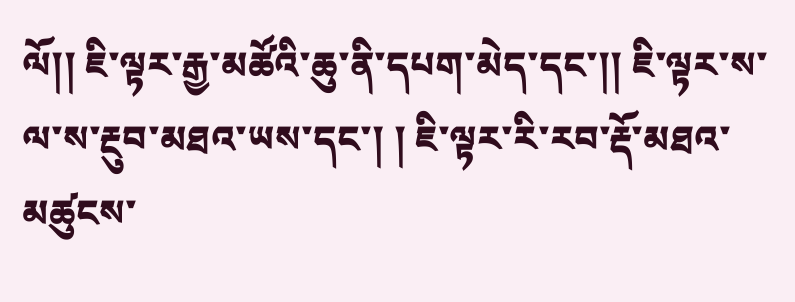ལོ།། ཇི་ལྟར་རྒྱ་མཚོའི་ཆུ་ནི་དཔག་མེད་དང་།། ཇི་ལྟར་ས་ལ་ས་རྔུབ་མཐའ་ཡས་དང་། ། ཇི་ལྟར་རི་རབ་རྡོ་མཐའ་མཚུངས་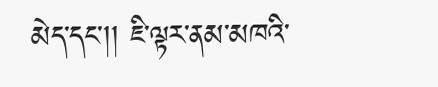མེད་དང་།། ཇི་ལྟར་ནམ་མཁའི་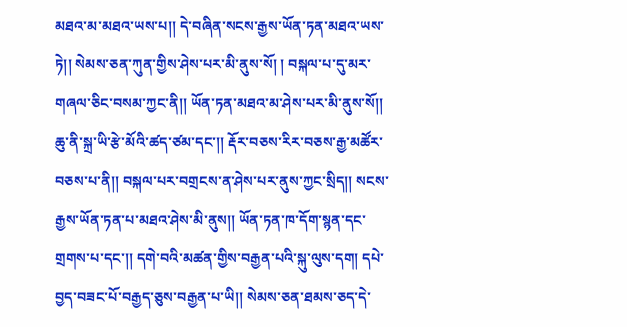མཐའ་མ་མཐའ་ཡས་པ།། དེ་བཞིན་སངས་རྒྱས་ཡོན་ཏན་མཐའ་ཡས་ཏེ།། སེམས་ཅན་ཀུན་གྱིས་ཤེས་པར་མི་ནུས་སོ། ། བསྐལ་པ་དུ་མར་གཞལ་ཅིང་བསམ་ཀྱང་ནི།། ཡོན་ཏན་མཐའ་མ་ཤེས་པར་མི་ནུས་སོ།། ཆུ་ནི་སྐྲ་ཡི་རྩེ་མོའི་ཚད་ཙམ་དང་།། རྡོར་བཅས་རིར་བཅས་རྒྱ་མཚོར་བཅས་པ་ནི།། བསྐལ་པར་བགྲངས་ན་ཤེས་པར་ནུས་ཀྱང་སྲིད།། སངས་རྒྱས་ཡོན་ཏན་པ་མཐའ་ཤེས་མི་ནུས།། ཡོན་ཏན་ཁ་དོག་སྙན་དང་གྲགས་པ་དང་།། དགེ་བའི་མཚན་གྱིས་བརྒྱན་པའི་སྐུ་ལུས་དག། དཔེ་བྱད་བཟང་པོ་བརྒྱད་ཅུས་བརྒྱན་པ་ཡི།། སེམས་ཅན་ཐམས་ཅད་དེ་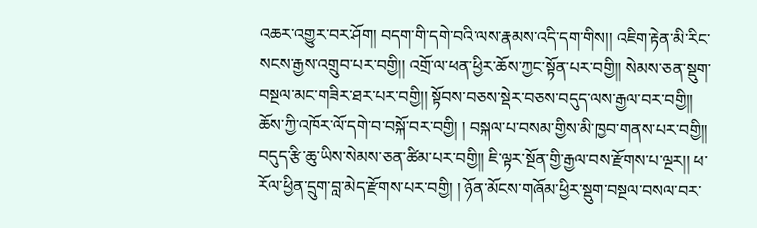འཆར་འགྱུར་བར་ཤོག། བདག་གི་དགེ་བའི་ལས་རྣམས་འདི་དག་གིས།། འཇིག་རྟེན་མི་རིང་སངས་རྒྱས་འགྲུབ་པར་བགྱི།། འགྲོ་ལ་ཕན་ཕྱིར་ཆོས་ཀྱང་སྟོན་པར་བགྱི།། སེམས་ཅན་སྡུག་བསྔལ་མང་གཟིར་ཐར་པར་བགྱི།། སྟོབས་བཅས་སྡེར་བཅས་བདུད་ལས་རྒྱལ་བར་བགྱི།། ཆོས་ཀྱི་འཁོར་ལོ་དགེ་བ་བསྐོ་བར་བགྱི། ། བསྐལ་པ་བསམ་གྱིས་མི་ཁྱབ་གནས་པར་བགྱི།། བདུད་རྩི་ཆུ་ཡིས་སེམས་ཅན་ཚིམ་པར་བགྱི།། ཇི་ལྟར་སྔོན་གྱི་རྒྱལ་བས་རྫོགས་པ་ལྔར།། ཕ་རོལ་ཕྱིན་དྲུག་བླ་མེད་རྫོགས་པར་བགྱི། ། ཉོན་མོངས་གཞོམ་ཕྱིར་སྡུག་བསྔལ་བསལ་བར་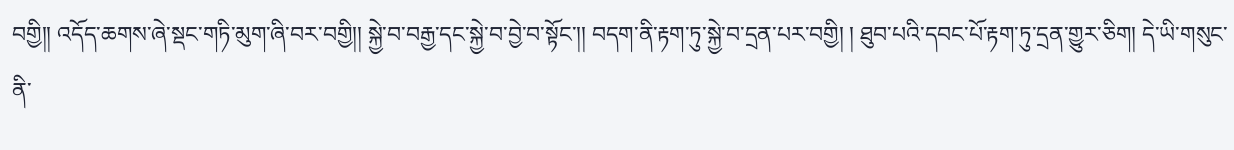བགྱི།། འདོད་ཆགས་ཞེ་སྡང་གཏི་མུག་ཞི་བར་བགྱི།། སྐྱེ་བ་བརྒྱ་དང་སྐྱེ་བ་བྱེ་བ་སྟོང་།། བདག་ནི་རྟག་ཏུ་སྐྱེ་བ་དྲན་པར་བགྱི། ། ཐུབ་པའི་དབང་པོ་རྟག་ཏུ་དྲན་གྱུར་ཅིག། དེ་ཡི་གསུང་ནི་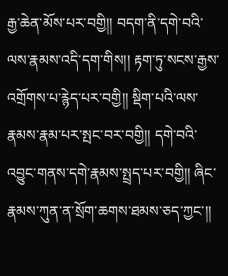རྒྱ་ཆེན་མོས་པར་བགྱི།། བདག་ནི་དགེ་བའི་ལས་རྣམས་འདི་དག་གིས།། རྟག་ཏུ་སངས་རྒྱས་འགྲོགས་པ་རྙེད་པར་བགྱི།། སྡིག་པའི་ལས་རྣམས་རྣམ་པར་སྤང་བར་བགྱི།། དགེ་བའི་འབྱུང་གནས་དགེ་རྣམས་སྤྲད་པར་བགྱི།། ཞིང་རྣམས་ཀུན་ན་སྲོག་ཆགས་ཐམས་ཅད་ཀྱང་།།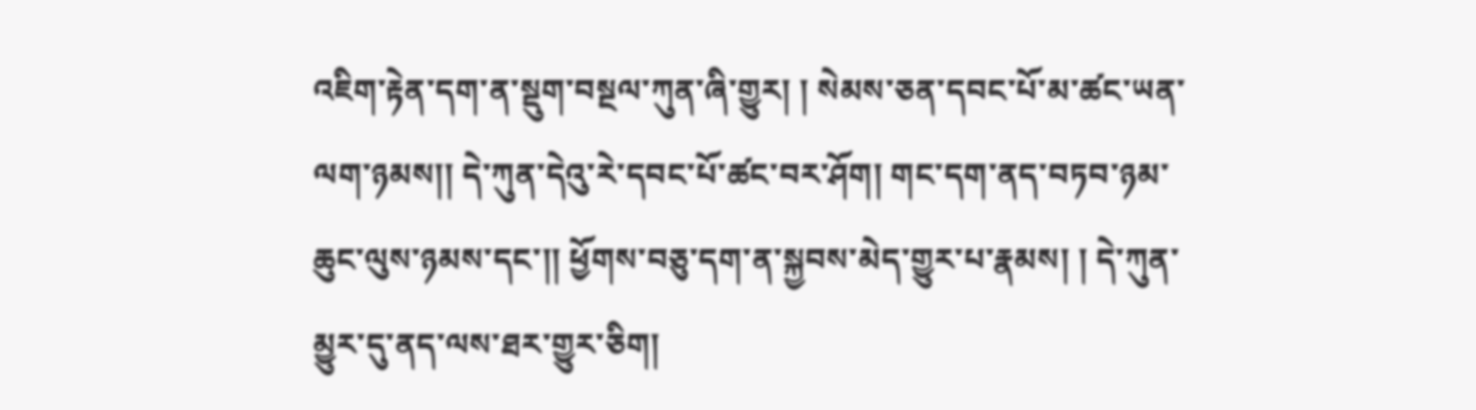འཇིག་རྟེན་དག་ན་སྡུག་བསྔལ་ཀུན་ཞི་གྱུར། ། སེམས་ཅན་དབང་པོ་མ་ཚང་ཡན་ལག་ཉམས།། དེ་ཀུན་དེའུ་རེ་དབང་པོ་ཚང་བར་ཤོག། གང་དག་ནད་བཏབ་ཉམ་ཆུང་ལུས་ཉམས་དང་།། ཕྱོགས་བཅུ་དག་ན་སྐྱབས་མེད་གྱུར་པ་རྣམས། ། དེ་ཀུན་མྱུར་དུ་ནད་ལས་ཐར་གྱུར་ཅིག།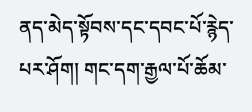ནད་མེད་སྟོབས་དང་དབང་པོ་རྙེད་པར་ཤོག། གང་དག་རྒྱལ་པོ་ཆོམ་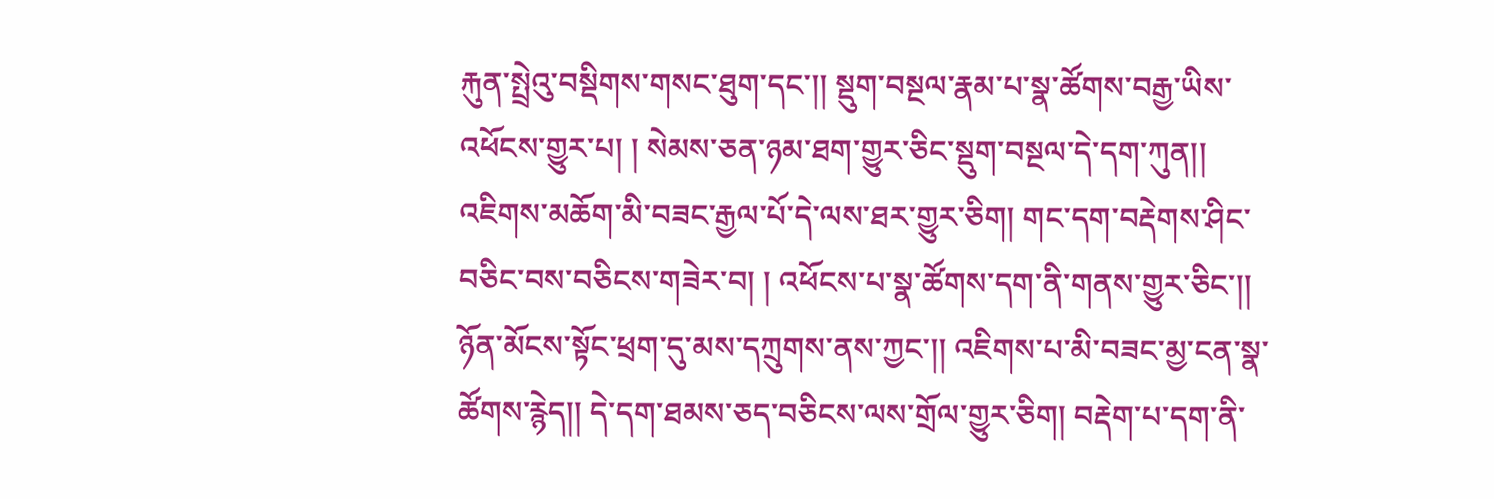རྐུན་སྤྲེའུ་བསྡིགས་གསང་ཐུག་དང་།། སྡུག་བསྔལ་རྣམ་པ་སྣ་ཚོགས་བརྒྱ་ཡིས་འཕོངས་གྱུར་པ། ། སེམས་ཅན་ཉམ་ཐག་གྱུར་ཅིང་སྡུག་བསྔལ་དེ་དག་ཀུན།། འཇིགས་མཆོག་མི་བཟང་རྒྱལ་པོ་དེ་ལས་ཐར་གྱུར་ཅིག། གང་དག་བརྡེགས་ཤིང་བཅིང་བས་བཅིངས་གཟེར་བ། ། འཕོངས་པ་སྣ་ཚོགས་དག་ནི་གནས་གྱུར་ཅིང་།། ཉོན་མོངས་སྟོང་ཕྲག་དུ་མས་དཀྲུགས་ནས་ཀྱང་།། འཇིགས་པ་མི་བཟང་མྱ་ངན་སྣ་ཚོགས་རྙེད།། དེ་དག་ཐམས་ཅད་བཅིངས་ལས་གྲོལ་གྱུར་ཅིག། བརྡེག་པ་དག་ནི་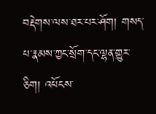བརྡེགས་ལས་ཐར་པར་ཤོག། གསད་པ་རྣམས་ཀྱང་སྲོག་དང་ལྷན་གྱུར་ཅིག། འཕོངས་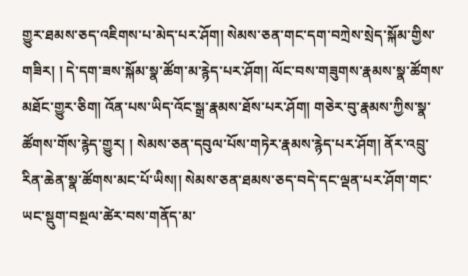གྱུར་ཐམས་ཅད་འཇིགས་པ་མེད་པར་ཤོག། སེམས་ཅན་གང་དག་བཀྲེས་སྲེད་སྐོམ་གྱིས་གཟིར། ། དེ་དག་ཟས་སྐོམ་སྣ་ཚོག་མ་རྙེད་པར་ཤོག། ལོང་བས་གཟུགས་རྣམས་སྣ་ཚོགས་མཐོང་གྱུར་ཅིག། འོན་པས་ཡིད་འོང་སྒྲ་རྣམས་ཐོས་པར་ཤོག། གཅེར་བུ་རྣམས་ཀྱིས་སྣ་ཚོགས་གོས་རྙེད་གྱུར། ། སེམས་ཅན་དབུལ་པོས་གཏེར་རྣམས་རྙེད་པར་ཤོག། ནོར་འབྲུ་རིན་ཆེན་སྣ་ཚོགས་མང་པོ་ཡིས།། སེམས་ཅན་ཐམས་ཅད་བདེ་དང་ལྡན་པར་ཤོག་གང་ཡང་སྡུག་བསྔལ་ཚེར་བས་གནོད་མ་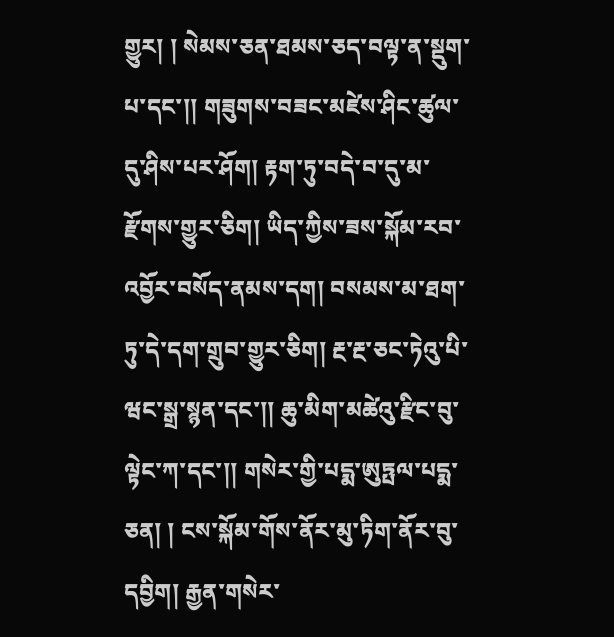གྱུར། ། སེམས་ཅན་ཐམས་ཅད་བལྟ་ན་སྡུག་པ་དང་།། གཟུགས་བཟང་མཛེས་ཤིང་ཚུལ་དུ་ཤིས་པར་ཤོག། རྟག་ཏུ་བདེ་བ་དུ་མ་རྫོགས་གྱུར་ཅིག། ཡིད་ཀྱིས་ཟས་སྐོམ་རབ་འབྱོར་བསོད་ནམས་དག། བསམས་མ་ཐག་ཏུ་དེ་དག་གྲུབ་གྱུར་ཅིག། རྔ་རྔ་ཅང་ཏེའུ་པི་ཝང་སྒྲ་སྙན་དང་།། ཆུ་མིག་མཚེའུ་རྫིང་བུ་ལྟེང་ཀ་དང་།། གསེར་གྱི་པདྨ་ཨུཏྤལ་པདྨ་ཅན། ། ངས་སྐོམ་གོས་ནོར་མུ་ཏིག་ནོར་བུ་དབྱིག། རྒྱན་གསེར་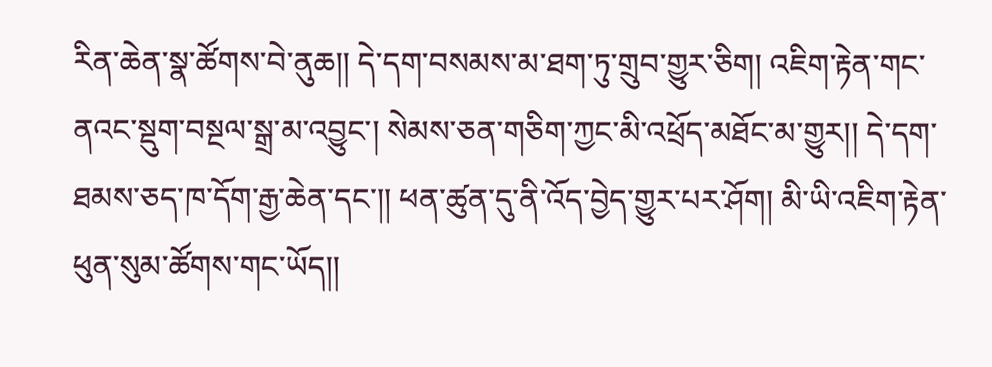རིན་ཆེན་སྣ་ཚོགས་བེ་ནུཆ།། དེ་དག་བསམས་མ་ཐག་ཏུ་གྲུབ་གྱུར་ཅིག། འཇིག་རྟེན་གང་ནའང་སྡུག་བསྔལ་སྒྲ་མ་འབྱུང་། སེམས་ཅན་གཅིག་ཀྱང་མི་འཕྲོད་མཐོང་མ་གྱུར།། དེ་དག་ཐམས་ཅད་ཁ་དོག་རྒྱ་ཆེན་དང་།། ཕན་ཚུན་དུ་ནི་འོད་བྱེད་གྱུར་པར་ཤོག། མི་ཡི་འཇིག་རྟེན་ཕུན་སུམ་ཚོགས་གང་ཡོད།།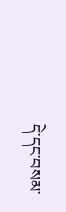དེ་དང་བསམ་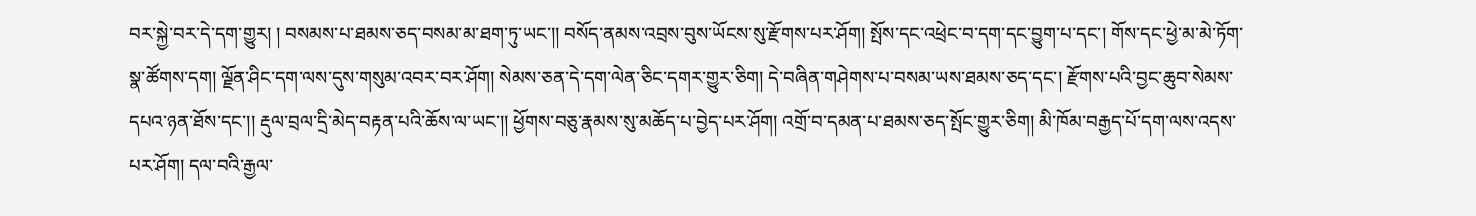བར་སྐྱེ་བར་དེ་དག་གྱུར། ། བསམས་པ་ཐམས་ཅད་བསམ་མ་ཐག་ཏུ་ཡང་།། བསོད་ནམས་འབྲས་བུས་ཡོངས་སུ་རྫོགས་པར་ཤོག། སྤོས་དང་འཕྲེང་བ་དག་དང་བྱུག་པ་དང་། གོས་དང་ཕྱེ་མ་མེ་ཏོག་སྣ་ཚོགས་དག། ལྗོན་ཤིང་དག་ལས་དུས་གསུམ་འབར་བར་ཤོག། སེམས་ཅན་དེ་དག་ལེན་ཅིང་དགར་གྱུར་ཅིག། དེ་བཞིན་གཤེགས་པ་བསམ་ཡས་ཐམས་ཅད་དང་། རྫོགས་པའི་བྱང་ཆུབ་སེམས་དཔའ་ཉན་ཐོས་དང་།། རྡུལ་བྲལ་དྲི་མེད་བརྟན་པའི་ཆོས་ལ་ཡང་།། ཕྱོགས་བཅུ་རྣམས་སུ་མཆོད་པ་བྱེད་པར་ཤོག། འགྲོ་བ་དམན་པ་ཐམས་ཅད་སྤོང་གྱུར་ཅིག། མི་ཁོམ་བརྒྱད་པོ་དག་ལས་འདས་པར་ཤོག། དལ་བའི་རྒྱལ་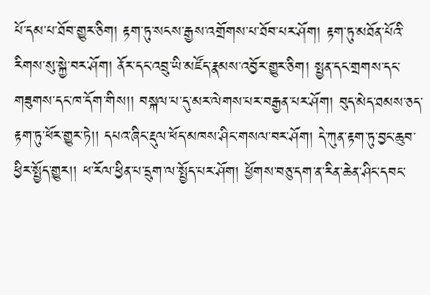པོ་དམ་པ་ཐོབ་གྱུར་ཅིག། རྟག་ཏུ་སངས་རྒྱས་འགྲོགས་པ་ཐོབ་པར་ཤོག། རྟག་ཏུ་མཐོན་པོའི་རིགས་སུ་སྐྱེ་བར་ཤོག། ནོར་དང་འབྲུ་ཡི་མཛོད་རྣམས་འབྱོར་གྱུར་ཅིག། སྤྱན་དང་གྲགས་དང་གཟུགས་དང་ཁ་དོག་གིས།། བསྐལ་པ་དུ་མར་ལེགས་པར་བརྒྱན་པར་ཤོག། བུད་མེད་ཐམས་ཅད་རྟག་ཏུ་ཕོར་གྱུར་ཏེ།། དཔའ་ཞིང་རྡུལ་ཕོད་མཁས་ཤིང་གསལ་བར་ཤོག། དེ་ཀུན་རྟག་ཏུ་བྱང་ཆུབ་ཕྱིར་སྤྱོད་གྱུར།། ཕ་རོལ་ཕྱིན་པ་དྲུག་ལ་སྤྱོད་པར་ཤོག། ཕྱོགས་བཅུ་དག་ན་རིན་ཆེན་ཤིང་དབང་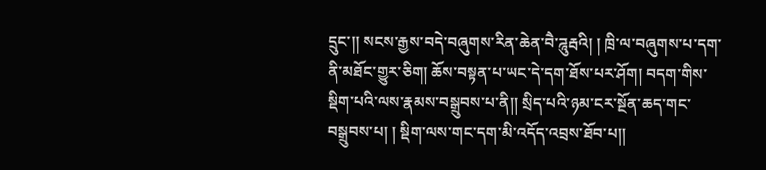དྲུང་།། སངས་རྒྱས་བདེ་བཞུགས་རིན་ཆེན་བཻ་ཌཱུརྦའི། ། ཁྲི་ལ་བཞུགས་པ་དག་ནི་མཐོང་གྱུར་ཅིག། ཆོས་བསྟན་པ་ཡང་དེ་དག་ཐོས་པར་ཤོག། བདག་གིས་སྡིག་པའི་ལས་རྣམས་བསྒྲུབས་པ་ནི།། སྲིད་པའི་ཉམ་ངར་སྔོན་ཆད་གང་བསྒྲུབས་པ། ། སྡིག་ལས་གང་དག་མི་འདོད་འབྲས་ཐོབ་པ།།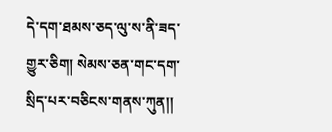དེ་དག་ཐམས་ཅད་ལུ་ས་ནི་ཟད་གྱུར་ཅིག། སེམས་ཅན་གང་དག་སྲིད་པར་བཅིངས་གནས་ཀུན།།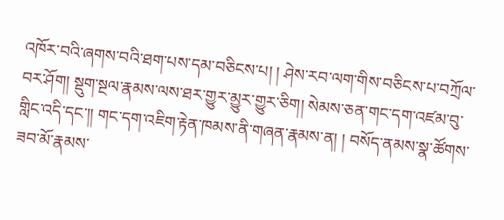འཁོར་བའི་ཞགས་བའི་ཐག་པས་དམ་བཅིངས་པ། ། ཤེས་རབ་ལག་གིས་བཅིངས་པ་བཀྲོལ་བར་ཤོག། སྡུག་སྔལ་རྣམས་ལས་ཐར་གྱུར་མྱུར་གྱུར་ཅིག། སེམས་ཅན་གང་དག་འཛམ་བུ་གླིང་འདི་དང་།། གང་དག་འཇིག་རྟེན་ཁམས་ནི་གཞན་རྣམས་ན། ། བསོད་ནམས་སྣ་ཚོགས་ཟབ་མོ་རྣམས་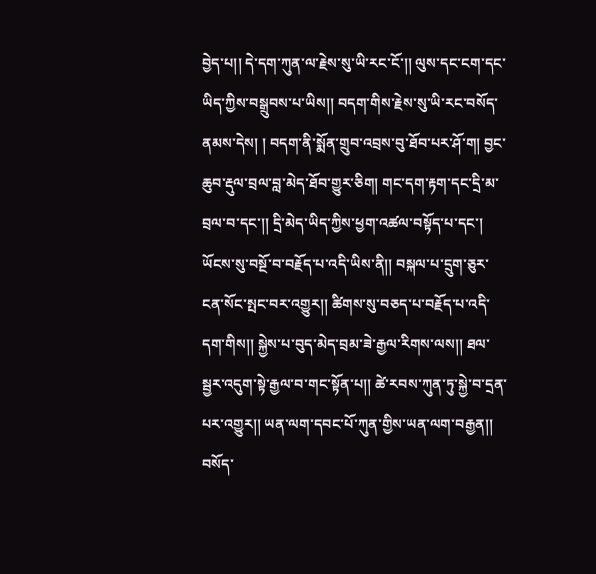བྱེད་པ།། དེ་དག་ཀུན་ལ་རྗེས་སུ་ཡི་རང་ངོ་།། ལུས་དང་ངག་དང་ཡིད་ཀྱིས་བསྒྲུབས་པ་ཡིས།། བདག་གིས་རྗེས་སུ་ཡི་རང་བསོད་ནམས་དེས། ། བདག་ནི་སྨོན་གྲུབ་འབྲས་བུ་ཐོབ་པར་ཤོ་ག། བྱང་ཆུབ་རྡུལ་བྲལ་བླ་མེད་ཐོབ་གྱུར་ཅིག། གང་དག་རྟག་དང་དྲི་མ་བྲལ་བ་དང་།། དྲི་མེད་ཡིད་ཀྱིས་ཕྱག་འཚལ་བསྟོད་པ་དང་། ཡོངས་སུ་བསྔོ་བ་བརྗོད་པ་འདི་ཡིས་ནི།། བསྐལ་པ་དྲུག་ཅུར་ངན་སོང་སྤང་བར་འགྱུར།། ཚིགས་སུ་བཅད་པ་བརྗོད་པ་འདི་དག་གིས།། སྐྱེས་པ་བུད་མེད་བྲམ་ཟེ་རྒྱལ་རིགས་ལས།། ཐལ་སྦྱར་འདུག་སྟེ་རྒྱལ་བ་གང་སྟོན་པ།། ཚེ་རབས་ཀུན་ཏུ་སྐྱེ་བ་དྲན་པར་འགྱུར།། ཡན་ལག་དབང་པོ་ཀུན་གྱིས་ཡན་ལག་བརྒྱན།། བསོད་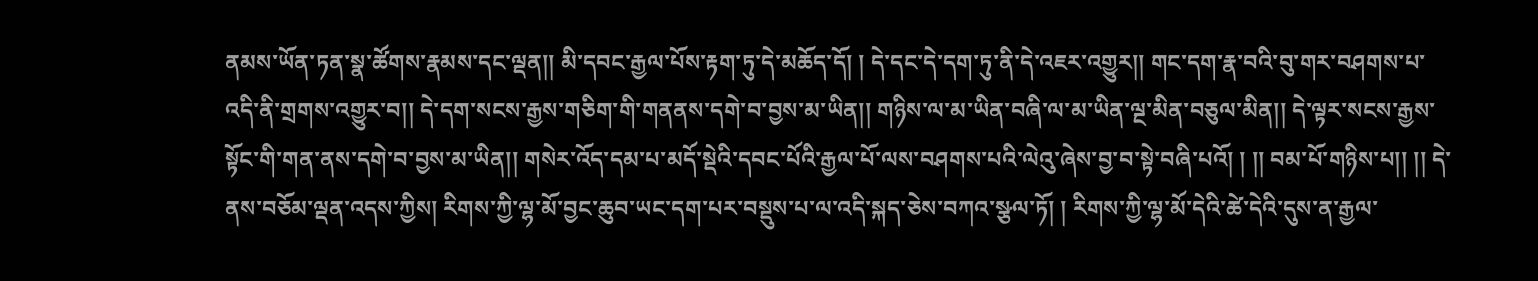ནམས་ཡོན་ཏན་སྣ་ཚོགས་རྣམས་དང་ལྡན།། མི་དབང་རྒྱལ་པོས་རྟག་ཏུ་དེ་མཆོད་དོ། ། དེ་དང་དེ་དག་ཏུ་ནི་དེ་འཇར་འགྱུར།། གང་དག་རྣ་བའི་བུ་གར་བཤགས་པ་འདི་ནི་གྲགས་འགྱུར་བ།། དེ་དག་སངས་རྒྱས་གཅིག་གི་གནནས་དགེ་བ་བྱས་མ་ཡིན།། གཉིས་ལ་མ་ཡིན་བཞི་ལ་མ་ཡིན་ལྔ་མིན་བཅུལ་མིན།། དེ་ལྟར་སངས་རྒྱས་སྟོང་གི་གན་ནས་དགེ་བ་བྱས་མ་ཡིན།། གསེར་འོད་དམ་པ་མདོ་སྡེའི་དབང་པོའི་རྒྱལ་པོ་ལས་བཤགས་པའི་ལེའུ་ཞེས་བྱ་བ་སྟེ་བཞི་པའོ། ། །། བམ་པོ་གཉིས་པ།། །། དེ་ནས་བཅོམ་ལྡན་འདས་ཀྱིས། རིགས་ཀྱི་ལྷ་མོ་བྱང་ཆུབ་ཡང་དག་པར་བསྡུས་པ་ལ་འདི་སྐད་ཅེས་བཀའ་སྩལ་ཏོ། ། རིགས་ཀྱི་ལྷ་མོ་དེའི་ཚེ་དེའི་དུས་ན་རྒྱལ་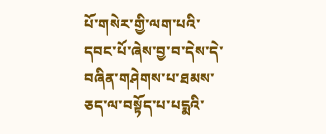པོ་གསེར་གྱི་ལག་པའི་དབང་པོ་ཞེས་བྱ་བ་དེས་དེ་བཞིན་གཤེགས་པ་ཐམས་ཅད་ལ་བསྟོད་པ་པདྨའི་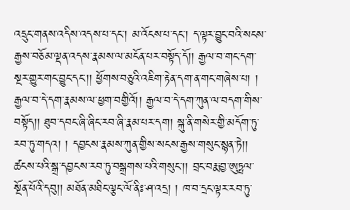འདྲུང་གནས་འདིས་འདས་པ་དང་། མ་འོངས་པ་དང་། ད་ལྟར་བྱུང་བའི་སངས་རྒྱས་བཅོམ་ལྡན་འདས་རྣམས་ལ་མངོན་པར་བསྟོད་དོ།། རྒྱལ་བ་གང་དག་སྔར་གྱུར་གང་བྱུང་དང་།། ཕྱོགས་བཅུའི་འཇིག་རྟེན་དག་ན་གང་གཞེས་པ། ། རྒྱལ་བ་དེ་དག་རྣམས་ལ་ཕྱག་བགྱིའོ།། རྒྱལ་བ་དེ་དག་ཀུན་ལ་བདག་གིས་བསྟོད།། ཐུབ་དབང་ཞི་ཞིང་རབ་ཞི་རྣམ་པར་དག། སྐུ་ནི་གསེར་གྱི་མདོག་ཏུ་རབ་ཏུ་གདའ། ། དབྱངས་རྣམས་ཀུན་གྱིས་སངས་རྒྱས་གསུང་སྙན་ཏེ།། ཚངས་པའི་སྒྲ་དབྱངས་རབ་ཏུ་བསྒྲགས་པའི་གསུང་།། བྲང་བརྨ་བྱ་ཨུཏྤལ་སྔོན་པོའི་དབུ།། མཐོན་མཐིང་ལྕང་ལོ་ནིཿ་ཤ་འདྲ། ། ཁ་བ་དྲང་ལྟར་རབ་ཏུ་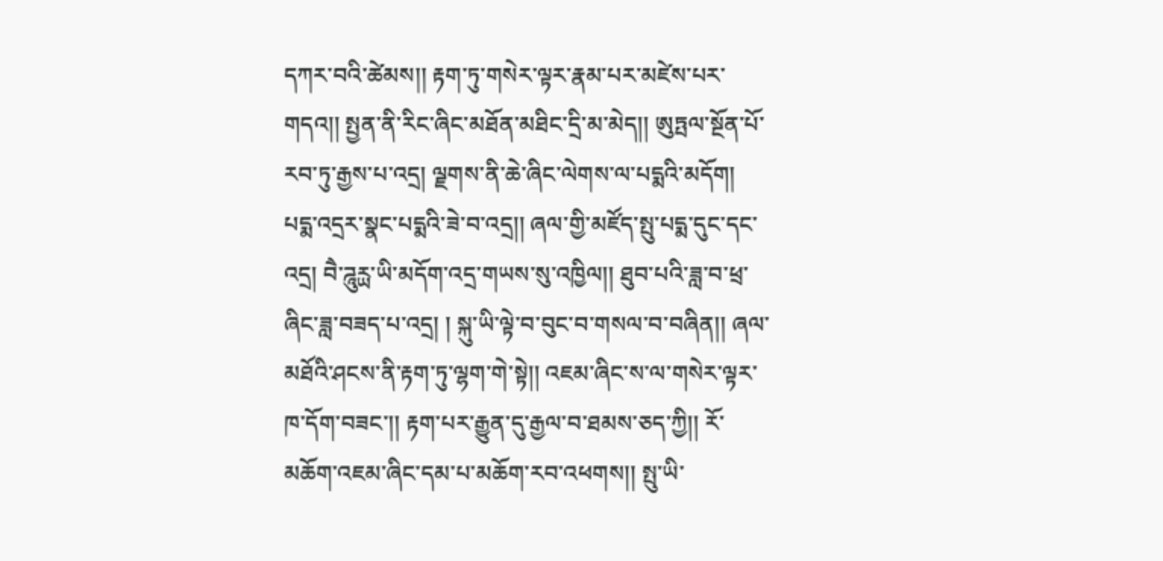དཀར་བའི་ཚེམས།། རྟག་ཏུ་གསེར་ལྟར་རྣམ་པར་མཛེས་པར་གདའ།། སྤྱན་ནི་རིང་ཞིང་མཐོན་མཐིང་དྲི་མ་མེད།། ཨུཏྤལ་སྔོན་པོ་རབ་ཏུ་རྒྱས་པ་འདྲ། ལྗགས་ནི་ཆེ་ཞིང་ལེགས་ལ་པདྨའི་མདོག། པདྨ་འདྲར་སྣང་པདྨའི་ཟེ་བ་འདྲ།། ཞལ་གྱི་མཛོད་སྤུ་པདྨ་དུང་དང་འདྲ། བཻ་ཌཱུཪྻ་ཡི་མདོག་འདྲ་གཡས་སུ་འཁྱིལ།། ཐུབ་པའི་ཟླ་བ་ཕྲ་ཞིང་ཟླ་བཟད་པ་འདྲ། ། སྐུ་ཡི་ལྟེ་བ་བུང་བ་གསལ་བ་བཞིན།། ཞལ་མཐོའི་ཤངས་ནི་རྟག་ཏུ་ལྷག་གེ་སྟེ།། འཇམ་ཞིང་ས་ལ་གསེར་ལྟར་ཁ་དོག་བཟང་།། རྟག་པར་རྒྱུན་དུ་རྒྱལ་བ་ཐམས་ཅད་ཀྱི།། རོ་མཆོག་འཇམ་ཞིང་དམ་པ་མཆོག་རབ་འཕགས།། སྤུ་ཡི་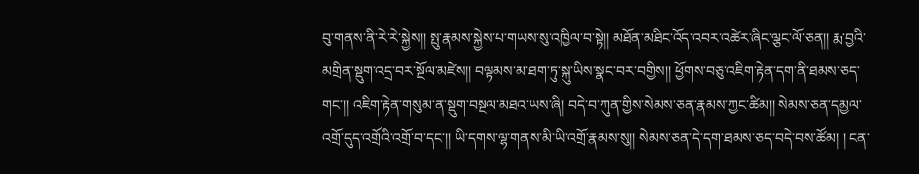བུ་གནས་ནི་རེ་རེ་སྐྱེས།། སྤུ་རྣམས་སྐྱེས་པ་གཡས་སུ་འཁྱིལ་བ་སྟེ།། མཐོན་མཐིང་འོད་འབར་འཚེར་ཞིང་ལྕང་ལོ་ཅན།། རྨ་བྱའི་མགྲིན་སྡུག་འདྲ་བར་སྔོལ་མཛེས།། བལྟམས་མ་ཐག་ཏུ་སྐུ་ཡིས་སྣང་བར་བགྱིས།། ཕྱོགས་བཅུ་འཇིག་རྟེན་དག་ནི་ཐམས་ཅད་གང་།། འཇིག་རྟེན་གསུམ་ན་སྡུག་བསྔལ་མཐའ་ཡས་ཞི། བདེ་བ་ཀུན་གྱིས་སེམས་ཅན་རྣམས་ཀྱང་ཚིམ།། སེམས་ཅན་དམྱལ་འགྲོ་དུད་འགྲོའི་འགྲོ་བ་དང་།། ཡི་དགས་ལྷ་གནས་མི་ཡི་འགྲོ་རྣམས་སུ།། སེམས་ཅན་དེ་དག་ཐམས་ཅད་བདེ་བས་ཚོམ། ། ངན་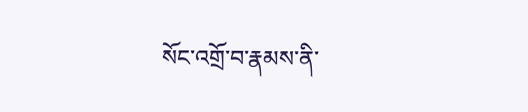སོང་འགྲོ་བ་རྣམས་ནི་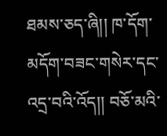ཐམས་ཅད་ཞི།། ཁ་དོག་མདོག་བཟང་གསེར་དང་འདྲ་བའི་འོད།། བཅོ་མའི་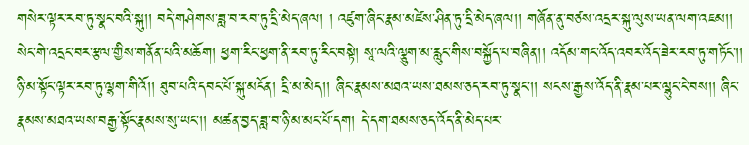གསེར་ལྟར་རབ་ཏུ་སྣང་བའི་སྐུ།། བདེ་གཤེགས་ཟླ་བ་རབ་ཏུ་དྲི་མེད་ཞལ། ། འཛུག་ཞིང་རྣམ་མཛེས་ཤིན་ཏུ་དྲི་མེད་ཞལ།། གཞོན་ནུ་བཙས་འདྲར་སྐུ་ལུས་ཡན་ལག་འཇམ།། སེང་གེ་འདྲང་བར་རྩལ་གྱིས་གནོན་པའི་མཆོག། ཕྱག་རིང་ཕྱག་ནི་རབ་ཏུ་རིང་བསྟེ། སཱ་ལའི་ལྕུག་མ་རླུང་གིས་བསྐྱོད་པ་བཞིན།། འདོམ་གང་འོད་འབར་འོད་ཟེར་རབ་ཏུ་གཏོང་།། ཉི་མ་སྟོང་ལྟར་རབ་ཏུ་ལྷག་གིའོ།། ཐུབ་པའི་དབང་པོ་སྐུ་མངོན། དྲི་མ་མེད།། ཞིང་རྣམས་མཐའ་ཡས་ཐམས་ཅད་རབ་ཏུ་སྣང་།། སངས་རྒྱས་འོད་ནི་རྣམ་པར་ལྷུང་ངེ་བས།། ཞིང་རྣམས་མཐའ་ཡས་བརྒྱ་སྟོང་རྣམས་སུ་ཡང་།། མཚན་བྱད་ཟླ་བ་ཉི་མ་མང་པོ་དག། དེ་དག་ཐམས་ཅད་འོད་ནི་མེད་པར་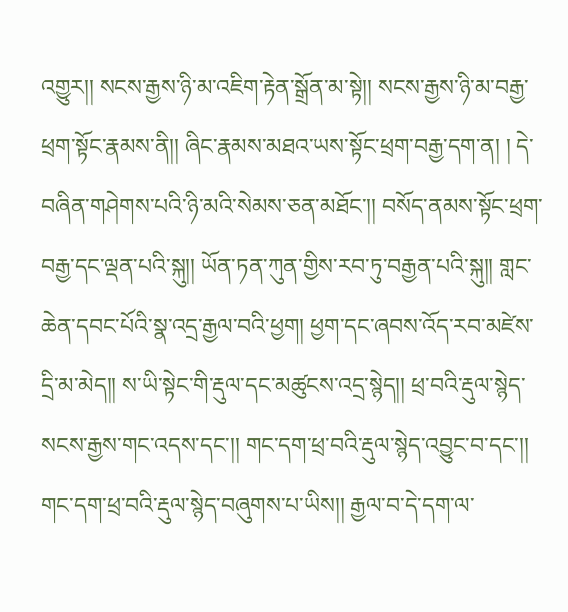འགྱུར།། སངས་རྒྱས་ཉི་མ་འཇིག་རྟེན་སྒྲོན་མ་སྟེ།། སངས་རྒྱས་ཉི་མ་བརྒྱ་ཕྲག་སྟོང་རྣམས་ནི།། ཞིང་རྣམས་མཐའ་ཡས་སྟོང་ཕྲག་བརྒྱ་དག་ན། ། དེ་བཞིན་གཤེགས་པའི་ཉི་མའི་སེམས་ཅན་མཐོང་།། བསོད་ནམས་སྟོང་ཕྲག་བརྒྱ་དང་ལྡན་པའི་སྐུ།། ཡོན་ཏན་ཀུན་གྱིས་རབ་ཏུ་བརྒྱན་པའི་སྐུ།། གླང་ཆེན་དབང་པོའི་སྣ་འདྲ་རྒྱལ་བའི་ཕྱག། ཕྱག་དང་ཞབས་འོད་རབ་མཛེས་དྲི་མ་མེད།། ས་ཡི་སྟེང་གི་རྡུལ་དང་མཚུངས་འདྲ་སྙེད།། ཕྲ་བའི་རྡུལ་སྙེད་སངས་རྒྱས་གང་འདས་དང་།། གང་དག་ཕྲ་བའི་རྡུལ་སྙེད་འབྱུང་བ་དང་།། གང་དག་ཕྲ་བའི་རྡུལ་སྙེད་བཞུགས་པ་ཡིས།། རྒྱལ་བ་དེ་དག་ལ་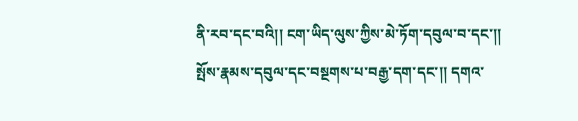ནི་རབ་དང་བའི།། ངག་ཡིད་ལུས་ཀྱིས་མེ་ཏོག་དབུལ་བ་དང་།། སྤོས་རྣམས་དབུལ་དང་བསྔགས་པ་བརྒྱ་དག་དང་།། དགའ་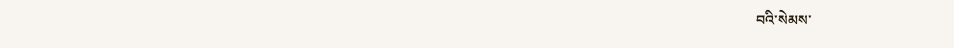བའི་སེམས་